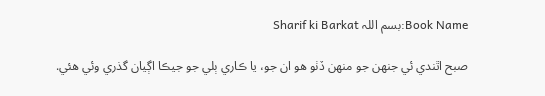Book Name:بسم اللہ Sharif ki Barkat

صبح اٿندي ئي جنهن جو منھن ڏٺو هو ان جو، يا ڪاري ٻلي جو جيڪا اڳيان گذري وئي هئي.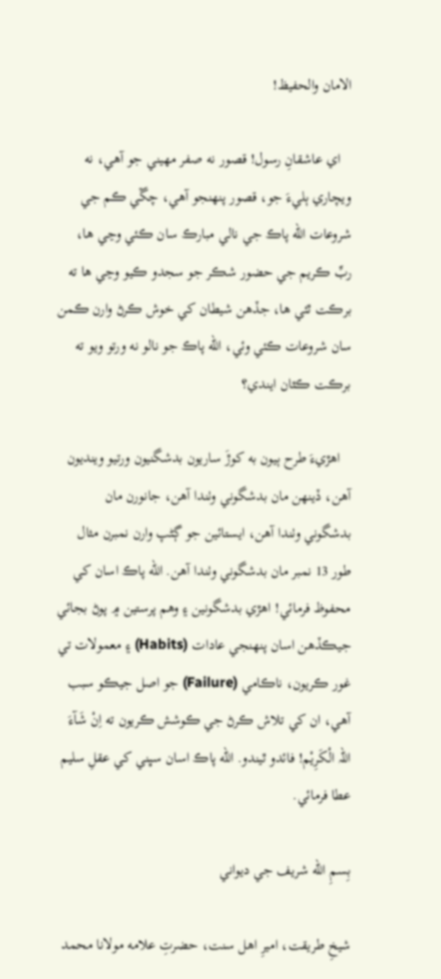الامان والحفيظ!

   اي عاشقانِ رسول! قصور نه صفر مهيني جو آهي، نه ويچاري ٻليءَ جو، قصور پنهنجو آهي، چڱي ڪم جي شروعات الله پاڪ جي نالي مبارڪ سان ڪئي وڃي ها، ربِّ ڪريم جي حضور شڪر جو سجدو ڪيو وڃي ها ته برڪت ٿئي ها، جڏهن شيطان کي خوش ڪرڻ وارن ڪمن سان شروعات ڪئي وئي، الله پاڪ جو نالو نه ورتو ويو ته برڪت ڪٿان ايندي؟

   اهڙيءَ طرح ٻيون به کوڙَ ساريون بدشگنيون ورتيو وينديون آهن، ڏينهن مان بدشگوني وٺندا آهن، جانورن مان بدشگوني وٺندا آهن، ايستائين جو ڳڻپ وارن نمبرن مثال طور 13 نمبر مان بدشگوني وٺندا آهن. الله پاڪ اسان کي محفوظ فرمائي! اهڙي بدشگونين ۽ وهم پرستين ۾ پوڻ بجائي جيڪڏهن اسان پنهنجي عادات (Habits) ۽ معمولات تي غور ڪريون، ناڪامي (Failure) جو اصل جيڪو سبب آهي، ان کي تلاش ڪرڻ جي ڪوشش ڪريون ته اِنْ شَآءَ اللہ الْکَرِیْم! فائدو ٿيندو. الله پاڪ اسان سڀني کي عقلِ سليم عطا فرمائي.

بِسمِ الله شريف جي ديواني

شيخِ طريقت، اميرِ اهل سنت، حضرتِ علامه مولانا محمد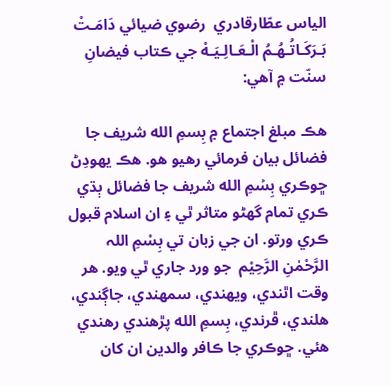الياس عطّارقادري  رضوي ضيائي دَامَـتْ بَـرَكَـاتُـهُـمُ الْـعَـالِـيَـهْ جي ڪتاب فيضانِ سنّت ۾ آهي:

هڪ مبلغ اجتماع ۾ بِسمِ الله شريف جا فضائل بيان فرمائي رهيو هو. هڪ يهودِڻ ڇوڪري بِسۡمِ الله شريف جا فضائل ٻڌي ڪري تمام گهڻو متاثر ٿي ۽ ان اسلام قبول ڪري ورتو. ان جي زبان تي بِسْمِ اللہ الرَّحْمٰنِ الرَّحِیْم  جو ورد جاري ٿي ويو. هر وقت اٿندي، ويهندي، سمهندي، جاڳندي، هلندي، ڦرندي، بِسمِ الله پڙهندي رهندي هئي. ڇوڪري جا ڪافر والدين ان کان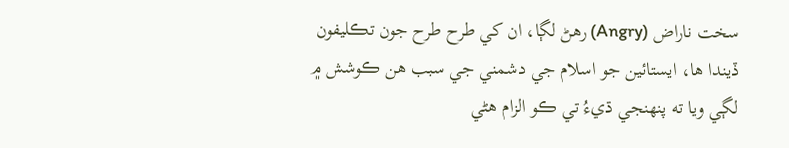سخت ناراض (Angry) رهڻ لڳا، ان کي طرح طرح جون تڪليفون ڏيندا ها، ايستائين جو اسلام جي دشمني جي سبب هن ڪوشش ۾ لڳي ويا ته پنهنجي ڌيءُ تي ڪو الزام هڻي